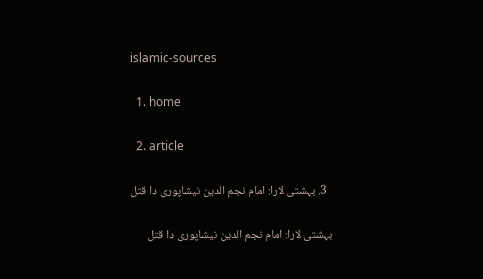islamic-sources

  1. home

  2. article

  3. بہشتی لارا: امام نجم الدین نیشاپوری دا قتل

بہشتی لارا: امام نجم الدین نیشاپوری دا قتل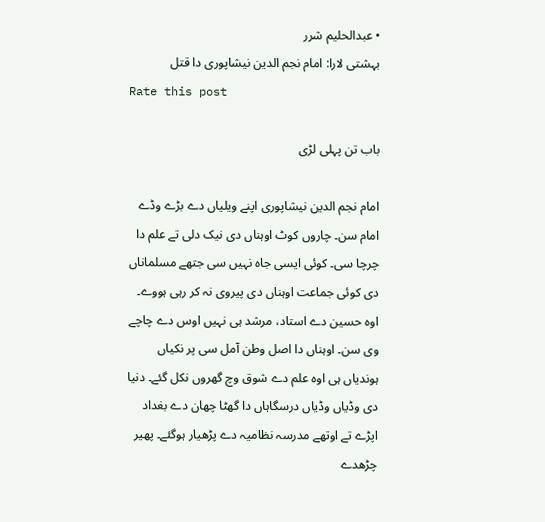• عبدالحلیم شرر
بہشتی لارا: امام نجم الدین نیشاپوری دا قتل
Rate this post

باب تن پہلی لڑی

امام نجم الدین نیشاپوری اپنے ویلیاں دے بڑے وڈے امام سن۔ چاروں کوٹ اوہناں دی نیک دلی تے علم دا چرچا سی۔ کوئی ایسی جاہ نہیں سی جتھے مسلماناں دی کوئی جماعت اوہناں دی پیروی نہ کر رہی ہووے۔ اوہ حسین دے استاد، مرشد ہی نہیں اوس دے چاچے وی سن۔ اوہناں دا اصل وطن آمل سی پر نکیاں ہوندیاں ہی اوہ علم دے شوق وچ گھروں نکل گئے۔ دنیا دی وڈیاں وڈیاں درسگاہاں دا گھٹا چھان دے بغداد اپڑے تے اوتھے مدرسہ نظامیہ دے پڑھیار ہوگئے۔ پھیر چڑھدے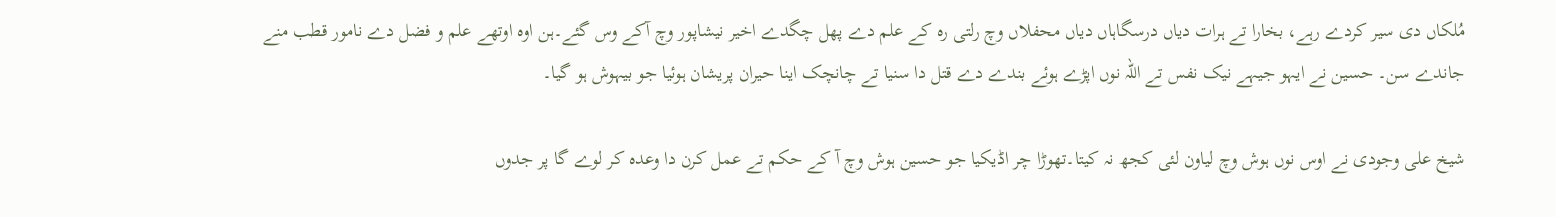مُلکاں دی سیر کردے رہے، بخارا تے ہرات دیاں درسگاہاں دیاں محفلاں وچ رلتی رہ کے علم دے پھل چگدے اخیر نیشاپور وچ آکے وس گئے۔ہن اوہ اوتھے علم و فضل دے نامور قطب منے جاندے سن۔ حسین نے ایہو جیہے نیک نفس تے اللہ نوں اپڑے ہوئے بندے دے قتل دا سنیا تے چانچک اینا حیران پریشان ہوئیا جو بیہوش ہو گیا۔

شیخ علی وجودی نے اوس نوں ہوش وچ لیاون لئی کجھ نہ کیتا۔تھوڑا چر اڈیکیا جو حسین ہوش وچ آ کے حکم تے عمل کرن دا وعدہ کر لوے گا پر جدوں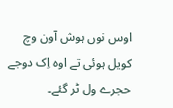اوس نوں ہوش آون وچ کویل ہوئی تے اوہ اِک دوجے حجرے ول ٹر گئے۔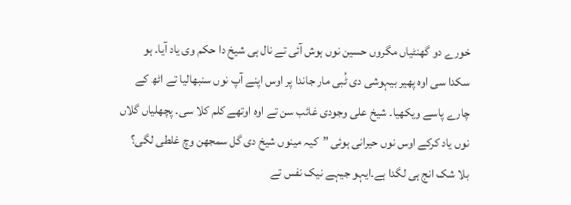خورے دو گھنٹیاں مگروں حسین نوں ہوش آئی تے نال ہی شیخ دا حکم وی یاد آیا۔ ہو سکدا سی اوہ پھیر بیہوشی دی ٹُبی مار جاندا پر اوس اپنے آپ نوں سنبھالیا تے اٹھ کے چارے پاسے ویکھیا۔ شیخ علی وجودی غائب سن تے اوہ اوتھے کلم کلا سی۔ پچھلیاں گلاں نوں یاد کرکے اوس نوں حیرانی ہوئی ”کیہ مینوں شیخ دی گل سمجھن وچ غلطی لگی؟ بلا شک انج ہی لگدا ہے۔ایہو جیہے نیک نفس تے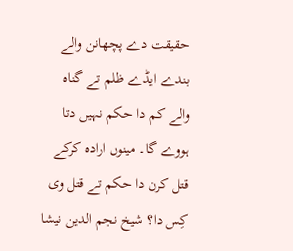حقیقت دے پچھانن والے بندے ایڈے ظلم تے گناہ والے کم دا حکم نہیں دتا ہووے گا۔ مینوں ارادہ کرکے قتل کرن دا حکم تے قتل وی کِس دا؟ شیخ نجم الدین نیشا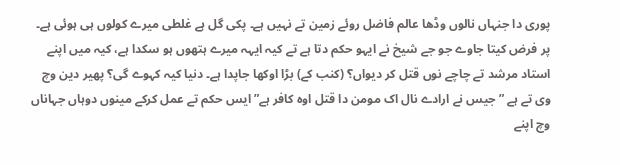پوری دا جنہاں نالوں وڈھا عالم فاضل روئے زمین تے نہیں ہے۔ پکی گل ہے غلطی میرے کولوں ہی ہوئی ہے۔ پر فرض کیتا جاوے جو جے شیخ نے ایہو حکم دتا ہے تے کیہ ایہہ میرے ہتھوں ہو سکدا ہے، کیہ میں اپنے استاد مرشد تے چاچے نوں قتل کر دیواں؟ (کنب کے) بڑا اوکھا جاپدا ہے۔ دنیا کیہ کہوے گی؟ پھیر دین وچ وی تے ہے ” جیس نے ارادے نال اک مومن دا قتل اوہ کافر ہے” ایس حکم تے عمل کرکے مینوں دوہاں جہاناں وچ اپنے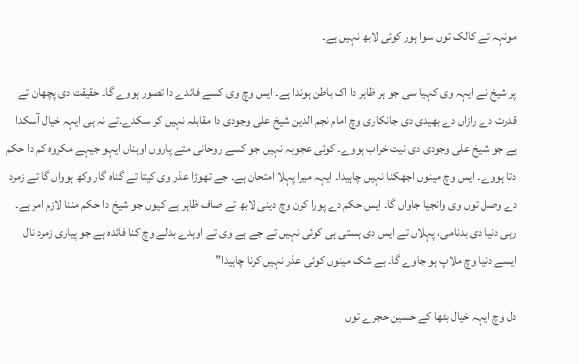مونہہ تے کالک توں سوا ہور کوئی لابھ نہیں ہے۔

پر شیخ نے ایہہ وی کہیا سی جو ہر ظاہر دا اک باطن ہوندا ہے۔ ایس وچ وی کسے فائدے دا تصور ہووے گا۔ حقیقت دی پچھان تے قدرت دے رازاں دے بھیدی دی جانکاری وچ امام نجم الدین شیخ علی وجودی دا مقابلہ نہیں کر سکدے۔تے نہ ہی ایہہ خیال آسکدا ہے جو شیخ علی وجودی دی نیت خراب ہووے۔ کوئی عجوبہ نہیں جو کسے روحانی متے پاروں اوہناں ایہو جیہے مکروہ کم دا حکم دتا ہووے۔ ایس وچ مینوں اجھکنا نہیں چاہیدا۔ ایہہ میرا پہلا امتحان ہے۔ جے تھوڑا عذر وی کیتا تے گناہ گار وکھ ہوواں گا تے زمرد دے وصل توں وی وانجیا جاواں گا۔ ایس حکم دے پورا کرن وچ دینی لابھ تے صاف ظاہر ہے کیوں جو شیخ دا حکم مننا لازم امر ہے۔ رہی دنیا دی بدنامی، پہلاں تے ایس دی ہستی ہی کوئی نہیں تے جے ہے وی تے اوہدے بدلے وچ کنا فائدہ ہے جو پیاری زمرد نال ایسے دنیا وچ ملاپ ہو جاوے گا۔ بے شک مینوں کوئی عذر نہیں کرنا چاہیدا”

دل وچ ایہہ خیال بٹھا کے حسین حجرے توں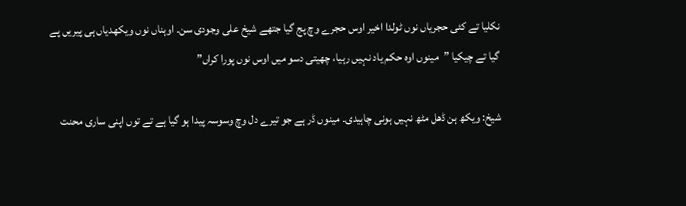نکلیا تے کئی حجریاں نوں ٹولدا اخیر اوس حجرے وچ پج گیا جتھے شیخ علی وجودی سن۔ اوہناں نوں ویکھدیاں ہی پیریں پے گیا تے چیکیا ”مینوں اوہ حکم یاد نہیں رہیا، چھیتی دسو میں اوس نوں پورا کراں”

شیخ: ویکھ ہن ڈھل مٹھ نہیں ہونی چاہیدی۔ مینوں ڈر ہے جو تیرے دل وچ وسوسہ پیدا ہو گیا ہے تے توں اپنی ساری محنت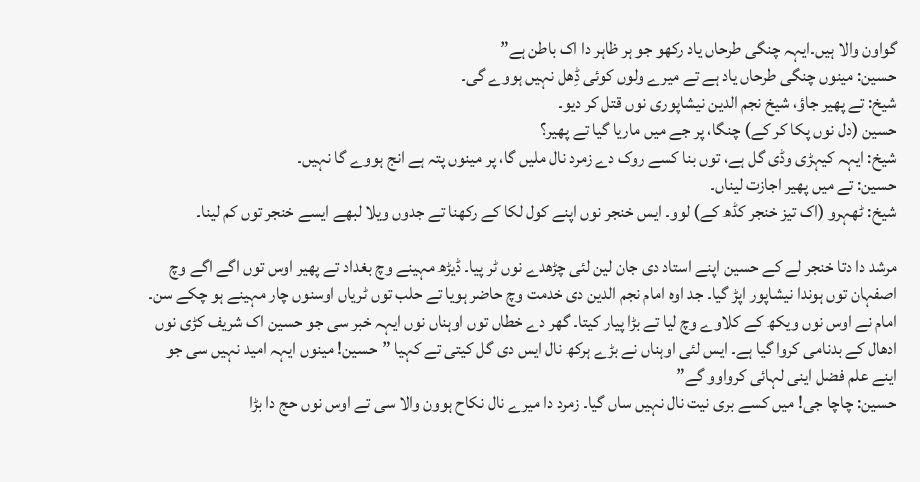گواون والا ہیں۔ایہہ چنگی طرحاں یاد رکھو جو ہر ظاہر دا اک باطن ہے”
حسین: مینوں چنگی طرحاں یاد ہے تے میرے ولوں کوئی ڈِھل نہیں ہووے گی۔
شیخ: تے پھیر جاؤ، شیخ نجم الدین نیشاپوری نوں قتل کر دیو۔
حسین (دل نوں پکا کر کے) چنگا، پر جے میں ماریا گیا تے پھیر؟
شیخ: ایہہ کیہڑی وڈی گل ہے، توں بنا کسے روک دے زمرد نال ملیں گا، پر مینوں پتہ ہے انج ہووے گا نہیں۔
حسین: تے میں پھیر اجازت لیناں۔
شیخ: ٹھہرو (اک تیز خنجر کڈھ کے) لوو۔ ایس خنجر نوں اپنے کول لکا کے رکھنا تے جدوں ویلا لبھے ایسے خنجر توں کم لینا۔

مرشد دا دتا خنجر لے کے حسین اپنے استاد دی جان لین لئی چڑھدے نوں ٹر پیا۔ ڈیڑھ مہینے وچ بغداد تے پھیر اوس توں اگے اگے وچ اصفہان توں ہوندا نیشاپور اپڑ گیا۔ جد اوہ امام نجم الدین دی خدمت وچ حاضر ہویا تے حلب توں ٹریاں اوسنوں چار مہینے ہو چکے سن۔ امام نے اوس نوں ویکھ کے کلاوے وچ لیا تے بڑا پیار کیتا۔ گھر دے خطاں توں اوہناں نوں ایہہ خبر سی جو حسین اک شریف کڑی نوں ادھال کے بدنامی کروا گیا ہے۔ ایس لئی اوہناں نے بڑے ہرکھ نال ایس دی گل کیتی تے کہیا ”حسین! مینوں ایہہ امید نہیں سی جو اینے علم فضل اینی لہائی کرواوو گے”
حسین: چاچا جی! میں کسے بری نیت نال نہیں ساں گیا۔ زمرد دا میرے نال نکاح ہوون والا سی تے اوس نوں حج دا بڑا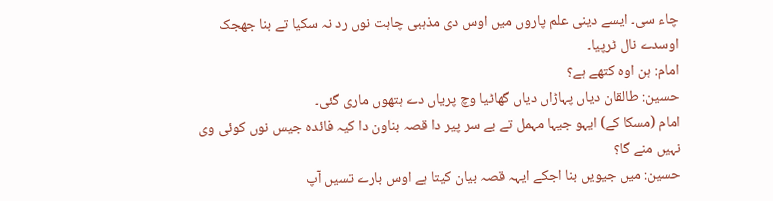چاء سی۔ ایسے دینی علم پاروں میں اوس دی مذہبی چاہت نوں رد نہ سکیا تے بنا جھجک اوسدے نال ٹرپیا۔
امام: ہن اوہ کتھے ہے؟
حسین: طالقان دیاں پہاڑاں دیاں گھاٹیا وچ پریاں دے ہتھوں ماری گئی۔
امام (مسکا کے) ایہو جیہا مہمل تے بے سر پیر دا قصہ بناون دا کیہ فائدہ جیس نوں کوئی وی نہیں منے گا؟
حسین: میں جیویں بنا اجکے ایہہ قصہ بیان کیتا ہے اوس بارے تسیں آپ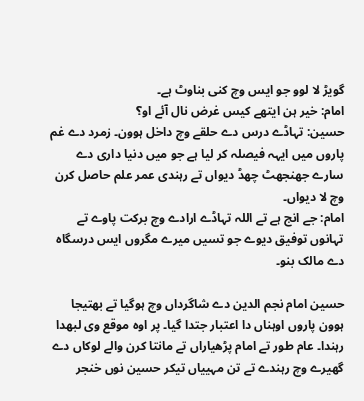گویڑ لا لوو جو ایس وچ کنی بناوٹ ہے۔
امام: خیر ہن ایتھے کیس غرض نال آئے او؟
حسین: تہاڈے درس دے حلقے وچ داخل ہوون۔ زمرد دے غم پاروں میں ایہہ فیصلہ کر لیا ہے جو میں دنیا داری دے سارے جھنجھٹ چھڈ دیواں تے رہندی عمر علم حاصل کرن وچ لا دیواں۔
امام: جے انج ہے تے اللہ تہاڈے ارادے وچ برکت پاوے تے تہانوں توفیق دیوے جو تسیں میرے مگروں ایس درسگاہ دے مالک بنو۔

حسین امام نجم الدین دے شاگرداں وچ ہوگیا تے بھتیجا ہوون پاروں اوہناں دا اعتبار جتدا گیا۔ پر اوہ موقع وی لبھدا رہندا۔ عام طور تے امام پڑھیاراں تے مانتا کرن والے لوکاں دے گھیرے وچ رہندے تے تن مہییاں تیکر حسین نوں خنجر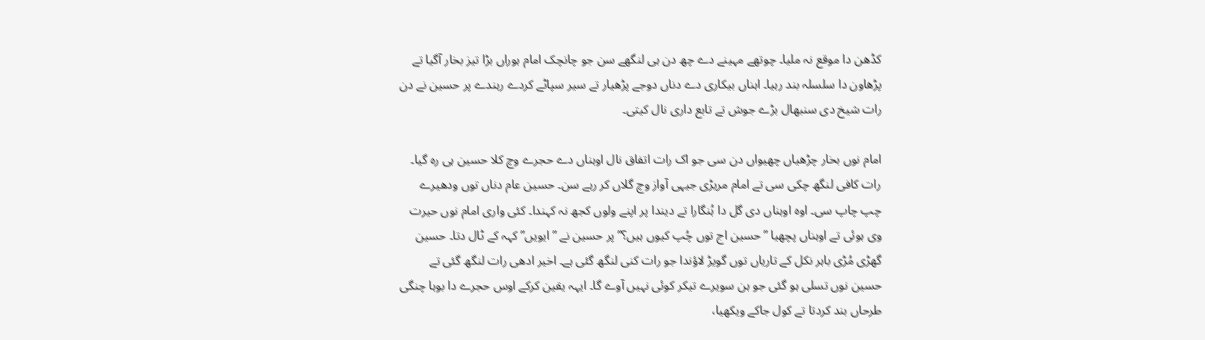کڈھن دا موقع نہ ملیا۔ چوتھے مہینے دے چھ دن ہی لنگھے سن جو چانچک امام ہوراں بڑا تیز بخار آگیا تے پڑھاون دا سلسلہ بند رہیا۔ اہناں بیکاری دے دناں دوجے پڑھیار تے سیر سپاٹے کردے رہندے پر حسین نے دن رات شیخ دی سنبھال بڑے جوش تے تابع داری نال کیتی۔

امام نوں بخار چڑھیاں چھیواں دن سی جو اک رات اتفاق نال اوہناں دے حجرے وچ کلا حسین ہی رہ گیا۔ رات کافی لنگھ چکی سی تے امام مریڑی جیہی آواز وچ گلاں کر رہے سن۔ حسین عام دناں توں ودھیرے چپ چاپ سی۔ اوہ اوہناں دی گل دا ہُنگارا تے دیندا پر اپنے ولوں کجھ نہ کہندا۔ کئی واری امام نوں حیرت وی ہوئی تے اوہناں پچھیا ”حسین اج توں چُپ کیوں ہیں؟” پر حسین نے ”ایویں” کہہ کے ٹال دتا۔ حسین گھڑی مُڑی باہر نکل کے تاریاں توں گویڑ لاؤندا جو رات کنی لنگھ گئی ہے۔ اخیر ادھی رات لنگھ گئی تے حسین نوں تسلی ہو گئی جو ہن سویرے تیکر کوئی نہیں آوے گا۔ ایہہ یقین کرکے اوس حجرے دا بوہا چنگی طرحاں بند کردتا تے کول جاکے ویکھیا،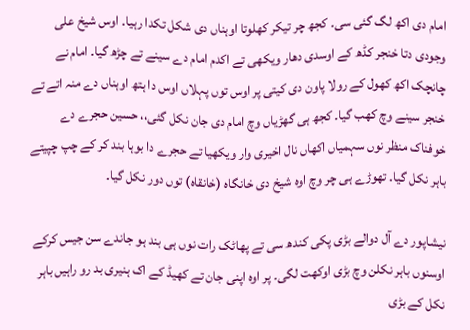امام دی اکھ لگ گئی سی۔ کجھ چر تیکر کھلوتا اوہناں دی شکل تکدا رہیا۔ اوس شیخ علی وجودی دتا خنجر کڈھ کے اوسدی دھار ویکھی تے اکدم امام دے سینے تے چڑھ گیا۔ امام نے چانچک اکھ کھول کے رولا پاون دی کیتی پر اوس توں پہلاں اوس دا ہتھ اوہناں دے منہ اتے تے خنجر سینے وچ کھب گیا۔ کجھ ہی گھڑیاں وچ امام دی جان نکل گئی،، حسین حجرے دے خوفناک منظر نوں سہمیاں اکھاں نال اخیری وار ویکھیا تے حجرے دا بوہا بند کر کے چپ چپیتے باہر نکل گیا۔ تھوڑے ہی چر وچ اوہ شیخ دی خانگاہ (خانقاہ) توں دور نکل گیا۔

نیشاپور دے آل دوالے بڑی پکی کندھ سی تے پھاٹک رات نوں ہی بند ہو جاندے سن جیس کرکے اوسنوں باہر نکلن وچ بڑی اوکھت لگی۔ پر اوہ اپنی جان تے کھیڈ کے اک ہنیری بد رو راہیں باہر نکل کے بڑی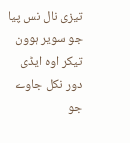تیزی نال نس پیا جو سویر ہوون تیکر اوہ ایڈی دور نکل جاوے جو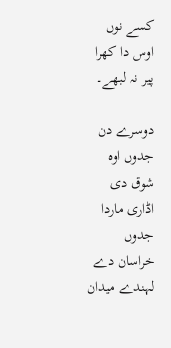کسے نوں اوس دا کھرا پیر نہ لبھے۔

دوسرے دن جدوں اوہ شوق دی اڈاری ماردا جدوں خراسان دے لہندے میدان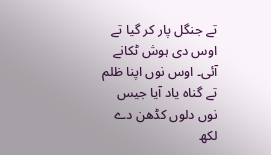تے جنگل پار کر گیا تے اوس دی ہوش ٹکانے آئی۔ اوس نوں اپنا ظلم تے گناہ یاد آیا جیس نوں دلوں کڈھن دے لکھ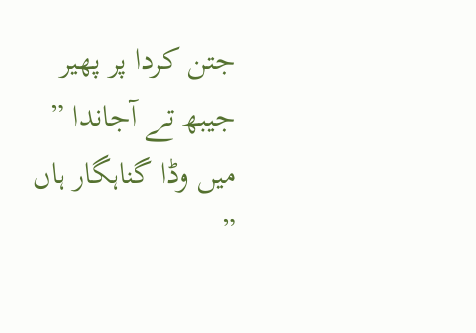جتن کردا پر پھیر جیبھ تے آجاندا ” میں وڈا گناہگار ہاں ”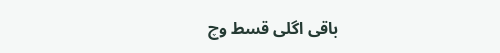باقی اگلی قسط وچ